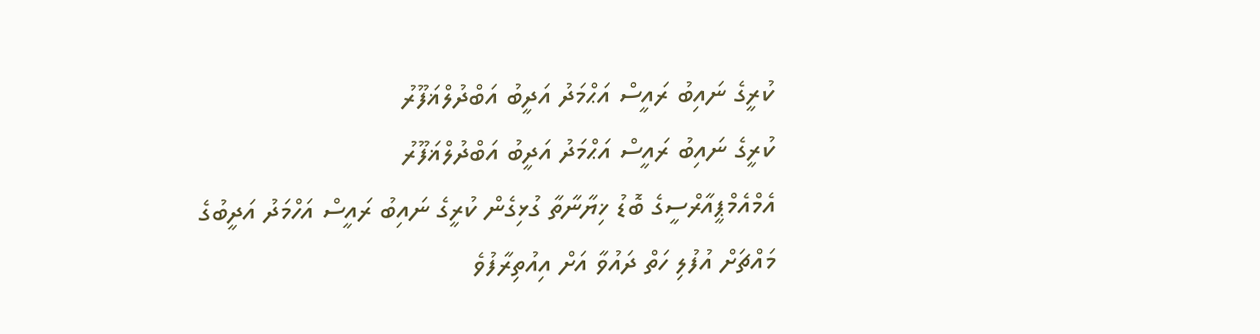ކުރީގެ ނައިބު ރައީސް އަޙްމަދު އަދީބު އަބްދުލްޣަފޫރު
ކުރީގެ ނައިބު ރައީސް އަޙްމަދު އަދީބު އަބްދުލްޣަފޫރު
އެމްއެމްޕީއާރްސީގެ ބޮޑު ޚިޔާނާތާ ގުޅިގެން ކުރީގެ ނައިބު ރައީސް އަހްމަދު އަދީބުގެ މައްޗަށް އުފުލި ހަތް ދައުވާ އަށް އިއުތިރާފުވެ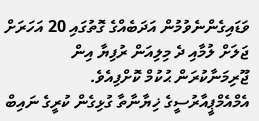ވަޑައިގެންނެވުމުން އަދަބެއްގެ ގޮތުގައި 20 އަހަރަށް ޖަލަށް ލުމާއި ދެ މިލިއަން ރުފިޔާ އިން ޖޫރިމަނާކުރަން ޙުކުމް ކޮށްފިއެވެ.
އެމްއެމްޕީއާރުސީގެ ޚިޔާނާތާ ގުޅިގެން ކުރީގެ ނައިބް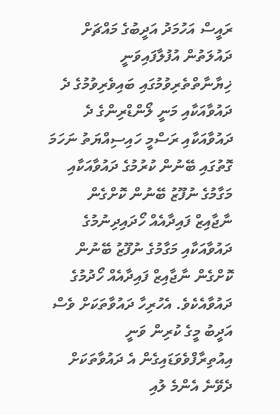ރައީސް އަހުމަދު އަދީބުގެ މައްޗަށް ދައުލަތުން އުފުލާފައިވަނީ ޚިޔާނާތްތެރިވުމުގައި ބައިވެރިވުމުގެ ދެ ދައުވާއަކާއި މަނީ ލޯންޑްރިންގެ ދެ ދައުވާއަކާއި ރަސްމީ ހައިސިއްޔަތު ނަހަމަ ގޮތުގައި ބޭނުން ކުރުމުގެ ދައުވާއަކާއި މަގާމުގެ ނުފޫޒު ބޭނުން ކޮށްގެން ނާޖާއިޒް ފައިދާއެއް ހޯދައިދިނުމުގެ ދައުވާއަކާއި މަގާމުގެ ނުފޫޒު ބޭނުން ކޮށްގެން ނާޖާއިޒް ފައިދާއެއް ހޯދުމުގެ ދައުވާއެކެވެ. އެހުރިހާ ދައުވާތަކަށް ވެސް އަދީބު މީގެ ކުރިން ވަނީ އިއުތިރާފްވެވަޑައިގެން އެ ދައުވާތަކަށް ދެވޭނެ އެންމެ ލުއި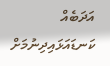އަދަބެއް ކަނޑައަޅައިދިނުމަށް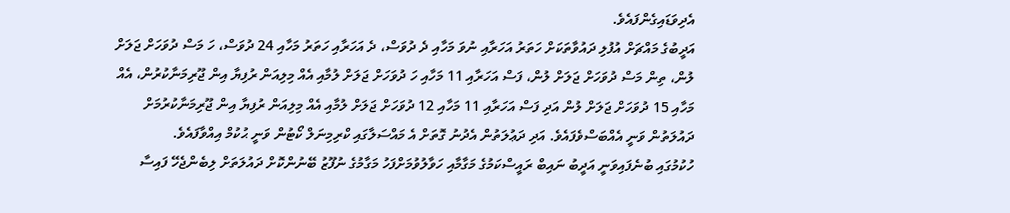އެދިވަޑައިގެންފައެވެ.
އަދީބުގެ މައްޗަށް އުފުލި ދައުވާތަކަށް ހަތަރު އަހަރާއި ނުވަ މަހާއި ދެ ދުވަސް، ދެ އަހަރާއި ހަތަރު މަހާއި 24 ދުވަސް، ހަ މަސް ދުވަހަށް ޖަލަށް ލުން، ތިން މަސް ދުވަހަށް ޖަލަށް ލުން، ފަސް އަހަރާއި 11 މަހާއި ހަ ދުވަހަށް ޖަލަށް ލުމާއި އެއް މިލިއަން ރުފިޔާ އިން ޖޫރިމަނާކުރުން، އެއް މަހާއި 15 ދުވަހަށް ޖަލަށް ލުން އަދި ފަސް އަހަރާއި 11 މަހާއި 12 ދުވަހަށް ޖަލަށް ލުމާއި އެއް މިލިއަން ރުފިޔާ އިން ޖޫރިމަނާކުރުމަށް ދައުލަތުން ވަނީ އެއްބަސްވެފައެވެ. އަދި ދަޢުލަތުން އެދުނު ގޮތަށް އެ މައްސަލާގައި ކްރިމިނަލް ކޯޓުން ވަނީ ޙުކުމް އިއްވާފައެވެ.
ހުކުމުގައި ބުނެފައިވަނީ އަދީބު ނައިބް ރައީސްކަމުގެ މަގާމާއި ހަވާލުވުމަށްފަހު މަގާމުގެ ނުފޫޒު ބޭނުންކޮށް ދައުލަތަށް ލިބެންޖެހޭ ފައިސާ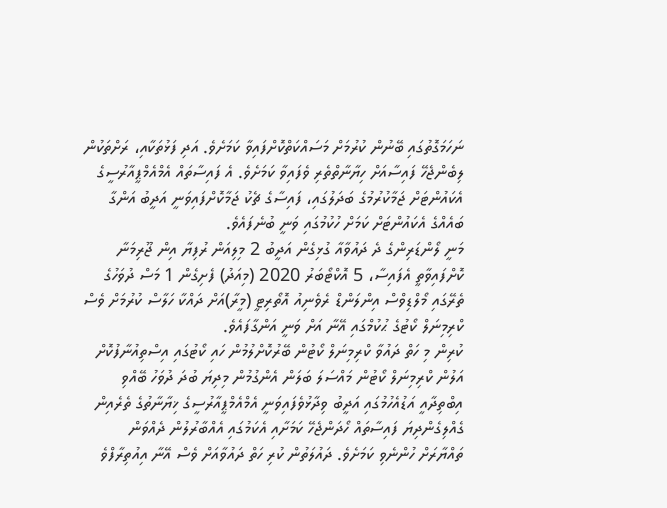ނަހަމަގޮތުގައި ބޭނުން ކުރުމަށް މަސައްކަތްކޮށްފައިވާ ކަމަށެވެ. އަދި ފަޅުތަކާއި، ރަށްތަކުން ލިބެންޖެހޭ ފައިސާއަށް ހިޔާނާތްތެރި ވެފައިވާ ކަމަށެވެ. އެ ފައިސާތައް އެމްއެމްޕީއާރުސީގެ އެކައުންޓަށް ޖަމާކުރުމުގެ ބަދަލުގައި، ފައިސާގެ ޗެކު ޖަމާކޮށްފައިވަނީ އަދީބު އަންގާ ބައެއްގެ އެކައުންޓަށް ކަމަށް ހުކުމުގައި ވަނީ ބުނެފައެވެ.
މަނީ ލޯންޑަރިންގެ ދެ ދައުވާއާ ގުޅިގެން އަދީބު 2 މިލިއަން ރުފިޔާ އިން ޖޫރިމަނާ ކޮށްފައިވާތީ އެފައިސާ، 5 އޮކްޓޯބަރު 2020 (މިއަދު) ފެށިގެން 1 މަސް ދުވަހުގެ ތެރޭގައި މޯލްޑިވްސް އިންލަންޑް ރެވެނިއު އޮތޯރިޓީ (މީރާ)އަށް ދައްކާ ހަލާސް ކުރުމަށް ވެސް ކްރިމިނަލް ކޯޓުގެ ޙުކުމްގައި އޭނާ އަށް ވަނީ އަންގާފައެވެ.
ކުރިން މި ހަތް ދައުވާ ކްރިމިނަލް ކޯޓުން ބޭރުކޮށްލުމުން ހައި ކޯޓުގައި އިސްތިއުނާފުކޮށް އަލުން ކްރިމިނަލް ކޯޓުން މައްސަލަ ބަލަން އެންގުމުން މިދިޔަ ބުދަ ދުވަހު ބޭއްވި އިބްތިދާއީ އަޑުއެހުމުގައި އަދީބު ވިދާޅުވެފައިވަނީ އެމްއެމްޕީއާރުސީގެ ޚިޔާނާތުގެ ތެރެއިން ގެއްލިގެންދިޔަ ފައިސާތައް ހޯދަންޖެހޭ ކަމަށާއި އެކަމުގައި އެއްބާރުލުން ދެއްވަން ތައްޔާރަށް ހުންނެވި ކަމަށެވެ. ދައުލަތުން ކުރި ހަތް ދައުވާއަށް ވެސް އޭނާ އިއުތިރާފްވެ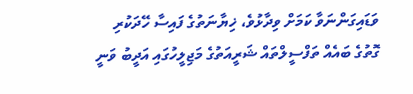ވަޑައިގަންނަވާ ކަމަށް ވިދާޅުވެ، ޚިޔާނަތުގެ ފައިސާ ހޭދަކުރި ގޮތުގެ ބައެއް ތަފްސީލްތައް ޝަރީއަތުގެ މަޖިލީހުގައި އަދީބު ވަނީ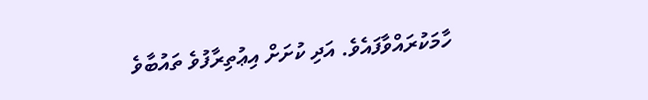ހާމަކުރައްވާފައެވެ. އަދި ކުށަށް އިޢުތިރާފުވެ ތައުބާވެ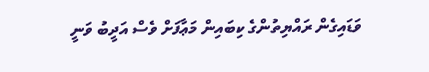ވަޑައިގެން ރައްޔިތުންގެ ކިބައިން މަޢާފަށް ވެސް އަދީބު ވަނީ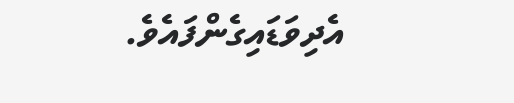އެދިވަޑައިގެންފައެވެ.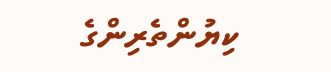ކިޔުންތެރިންގެ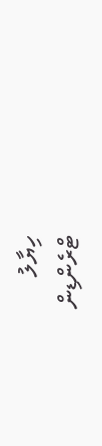ހިޔާލު
ޓްރެންޑިން